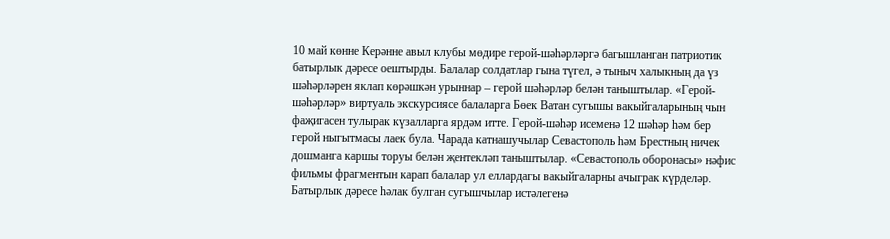10 май көнне Керәнне авыл клубы мөдире герой-шәһәрләргә багышланган патриотик батырлык дәресе оештырды. Балалар солдатлар гына түгел, ә тыныч халыкның да үз шәһәрләрен яклап көрәшкән урыннар – герой шәһәрләр белән таныштылар. «Герой-шәһәрләр» виртуаль экскурсиясе балаларга Бөек Ватан сугышы вакыйгаларының чын фаҗигасен тулырак күзалларга ярдәм итте. Герой-шәһәр исеменә 12 шәһәр һәм бер герой ныгытмасы лаек була. Чарада катнашучылар Севастополь һәм Брестның ничек дошманга каршы торуы белән җентекләп таныштылар. «Севастополь оборонасы» нәфис фильмы фрагментын карап балалар ул еллардагы вакыйгаларны ачыграк күрделәр. Батырлык дәресе һәлак булган сугышчылар истәлегенә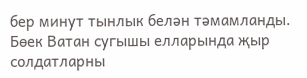бер минут тынлык белән тәмамланды.
Бөек Ватан сугышы елларында җыр солдатларны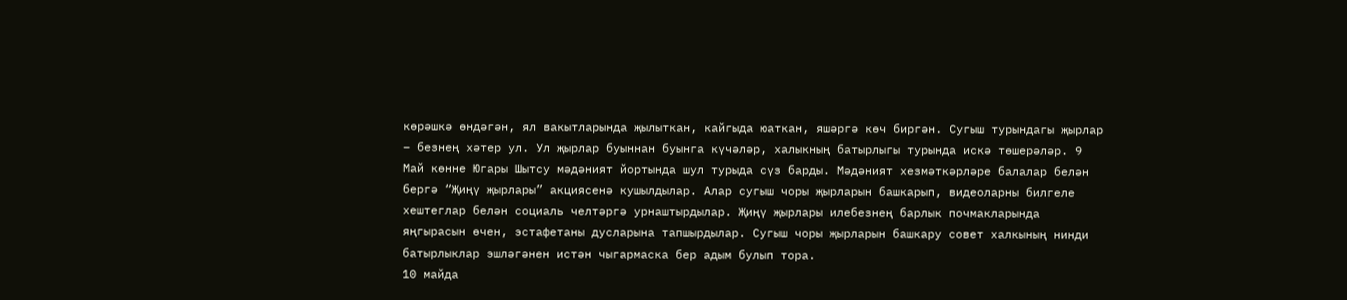көрәшкә өндәгән, ял вакытларында җылыткан, кайгыда юаткан, яшәргә көч биргән. Сугыш турындагы җырлар – безнең хәтер ул. Ул җырлар буыннан буынга күчәләр, халыкның батырлыгы турында искә төшерәләр. 9 Май көнне Югары Шытсу мәдәният йортында шул турыда сүз барды. Мәдәният хезмәткәрләре балалар белән бергә “Җиңү җырлары” акциясенә кушылдылар. Алар сугыш чоры җырларын башкарып, видеоларны билгеле хештеглар белән социаль челтәргә урнаштырдылар. Җиңү җырлары илебезнең барлык почмакларында яңгырасын өчен, эстафетаны дусларына тапшырдылар. Сугыш чоры җырларын башкару совет халкының нинди батырлыклар эшләгәнен истән чыгармаска бер адым булып тора.
10 майда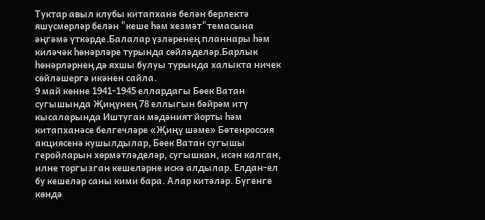Туктар авыл клубы китапханә белән берлектә яшүсмерләр белән "кеше һәм хезмәт"темасына әңгәмә үткәрде.Балалар үзләренең планнары һәм киләчәк һөнәрләре турында сөйләделәр.Барлык һөнәрләрнең дә яхшы булуы турында халыкта ничек сөйләшергә икәнен сайла.
9 май көнне 1941-1945 еллардагы Бөек Ватан сугышында Җиңүнең 78 еллыгын бәйрәм итү кысаларында Иштуган мәдәният йорты һәм китапханәсе белгечләре «Җиңү шәме» Бөтенроссия акциясенә кушылдылар, Бөек Ватан сугышы геройларын хөрмәтләделәр, сугышкан, исән калган, илне торгызган кешеләрне искә алдылар. Елдан-ел бу кешеләр саны кими бара. Алар китәләр. Бүгенге көндә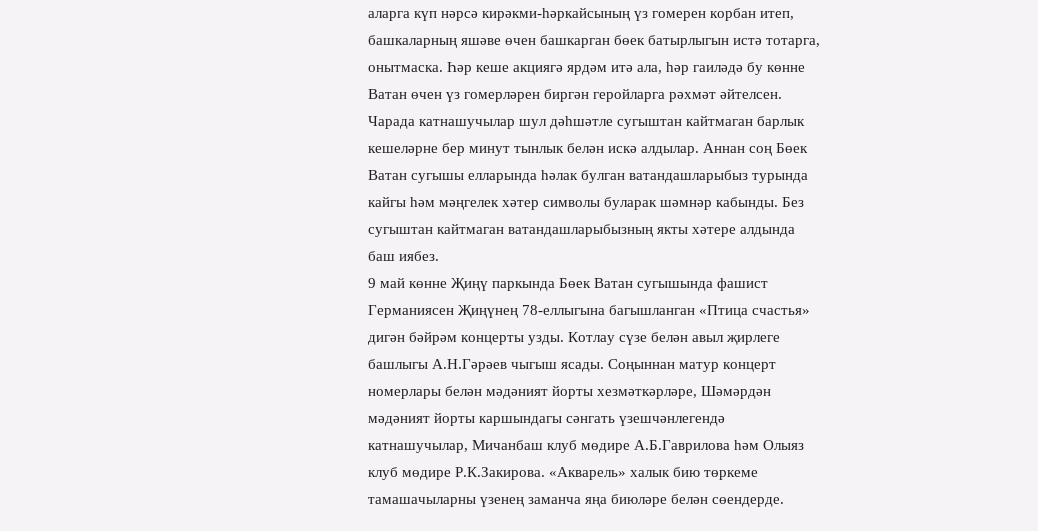аларга күп нәрсә кирәкми-һәркайсының үз гомерен корбан итеп, башкаларның яшәве өчен башкарган бөек батырлыгын истә тотарга, онытмаска. Һәр кеше акциягә ярдәм итә ала, һәр гаиләдә бу көнне Ватан өчен үз гомерләрен биргән геройларга рәхмәт әйтелсен. Чарада катнашучылар шул дәһшәтле сугыштан кайтмаган барлык кешеләрне бер минут тынлык белән искә алдылар. Аннан соң Бөек Ватан сугышы елларында һәлак булган ватандашларыбыз турында кайгы һәм мәңгелек хәтер символы буларак шәмнәр кабынды. Без сугыштан кайтмаган ватандашларыбызның якты хәтере алдында баш иябез.
9 май көнне Җиңү паркында Бөек Ватан сугышында фашист Германиясен Җиңүнең 78-еллыгына багышланган «Птица счастья» дигән бәйрәм концерты узды. Котлау сүзе белән авыл җирлеге башлыгы А.Н.Гәрәев чыгыш ясады. Соңыннан матур концерт номерлары белән мәдәният йорты хезмәткәрләре, Шәмәрдән мәдәният йорты каршындагы сәнгать үзешчәнлегендә катнашучылар, Мичанбаш клуб мөдире А.Б.Гаврилова һәм Олыяз клуб мөдире Р.К.Закирова. «Акварель» халык бию төркеме тамашачыларны үзенең заманча яңа биюләре белән сөендерде.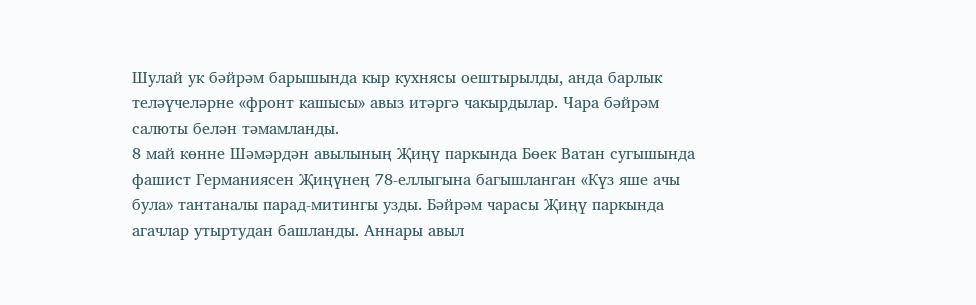Шулай ук бәйрәм барышында кыр кухнясы оештырылды, анда барлык теләүчеләрне «фронт кашысы» авыз итәргә чакырдылар. Чара бәйрәм салюты белән тәмамланды.
8 май көнне Шәмәрдән авылының Җиңү паркында Бөек Ватан сугышында фашист Германиясен Җиңүнең 78-еллыгына багышланган «Күз яше ачы була» тантаналы парад-митингы узды. Бәйрәм чарасы Җиңү паркында агачлар утыртудан башланды. Аннары авыл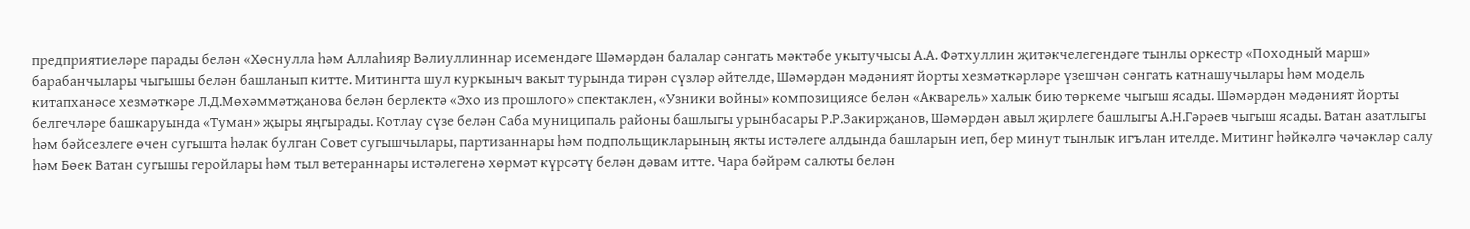предприятиеләре парады белән «Хөснулла һәм Аллаһияр Вәлиуллиннар исемендәге Шәмәрдән балалар сәнгать мәктәбе укытучысы А.А. Фәтхуллин җитәкчелегендәге тынлы оркестр «Походный марш» барабанчылары чыгышы белән башланып китте. Митингта шул куркыныч вакыт турында тирән сүзләр әйтелде, Шәмәрдән мәдәният йорты хезмәткәрләре үзешчән сәнгать катнашучылары һәм модель китапханәсе хезмәткәре Л.Д.Мөхәммәтҗанова белән берлектә «Эхо из прошлого» спектаклен, «Узники войны» композициясе белән «Акварель» халык бию төркеме чыгыш ясады. Шәмәрдән мәдәният йорты белгечләре башкаруында «Туман» җыры яңгырады. Котлау сүзе белән Саба муниципаль районы башлыгы урынбасары Р.Р.Закирҗанов, Шәмәрдән авыл җирлеге башлыгы А.Н.Гәрәев чыгыш ясады. Ватан азатлыгы һәм бәйсезлеге өчен сугышта һәлак булган Совет сугышчылары, партизаннары һәм подпольщикларының якты истәлеге алдында башларын иеп, бер минут тынлык игълан ителде. Митинг һәйкәлгә чәчәкләр салу һәм Бөек Ватан сугышы геройлары һәм тыл ветераннары истәлегенә хөрмәт күрсәтү белән дәвам итте. Чара бәйрәм салюты белән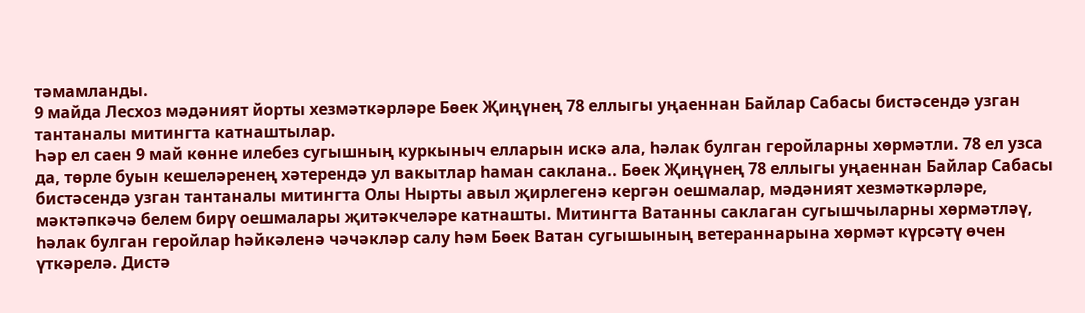тәмамланды.
9 майда Лесхоз мәдәният йорты хезмәткәрләре Бөек Җиңүнең 78 еллыгы уңаеннан Байлар Сабасы бистәсендә узган тантаналы митингта катнаштылар.
Һәр ел саен 9 май көнне илебез сугышның куркыныч елларын искә ала, һәлак булган геройларны хөрмәтли. 78 ел узса да, төрле буын кешеләренең хәтерендә ул вакытлар һаман саклана.. Бөек Җиңүнең 78 еллыгы уңаеннан Байлар Сабасы бистәсендә узган тантаналы митингта Олы Нырты авыл җирлегенә кергән оешмалар, мәдәният хезмәткәрләре, мәктәпкәчә белем бирү оешмалары җитәкчеләре катнашты. Митингта Ватанны саклаган сугышчыларны хөрмәтләү, һәлак булган геройлар һәйкәленә чәчәкләр салу һәм Бөек Ватан сугышының ветераннарына хөрмәт күрсәтү өчен үткәрелә. Дистә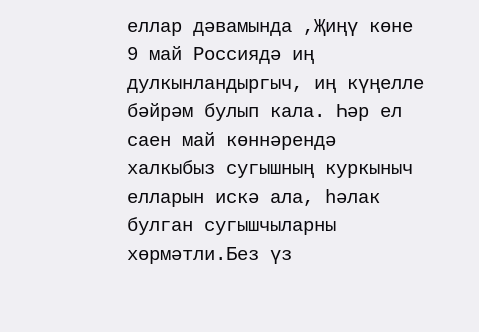еллар дәвамында ,Җиңү көне 9 май Россиядә иң дулкынландыргыч, иң күңелле бәйрәм булып кала. Һәр ел саен май көннәрендә халкыбыз сугышның куркыныч елларын искә ала, һәлак булган сугышчыларны хөрмәтли.Без үз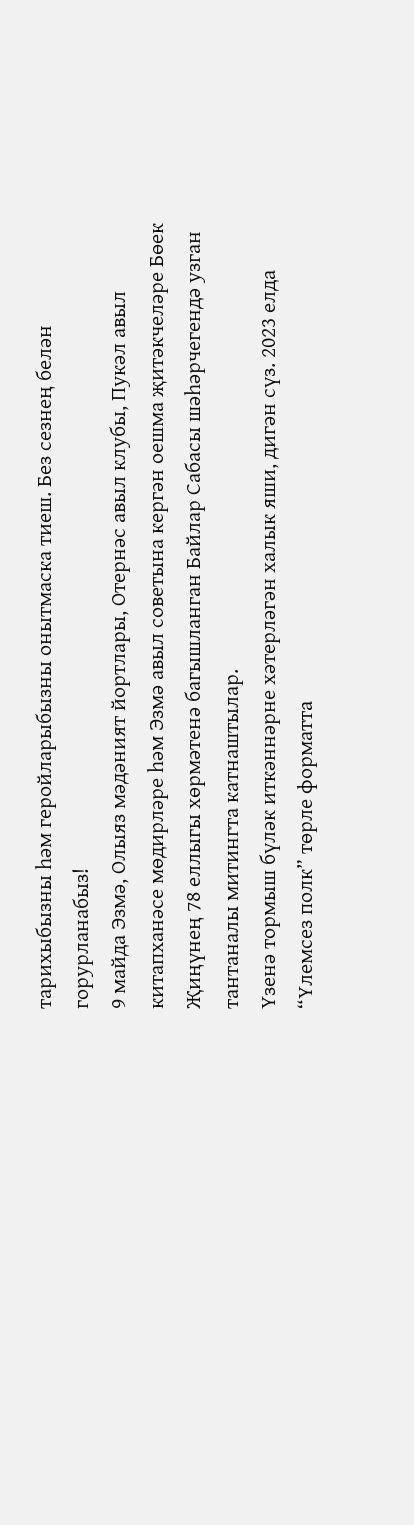тарихыбызны һәм геройларыбызны онытмаска тиеш. Без сезнең белән горурланабыз!
9 майда Эзмә, Олыяз мәдәният йортлары, Отернәс авыл клубы, Пукәл авыл китапханәсе мөдирләре һәм Эзмә авыл советына кергән оешма җитәкчеләре Бөек Җиңүнең 78 еллыгы хөрмәтенә багышланган Байлар Сабасы шәһәрчегендә узган тантаналы митингта катнаштылар.
Үзенә тормыш бүләк иткәннәрне хәтерләгән халык яши, дигән сүз. 2023 елда “Үлемсез полк” төрле форматта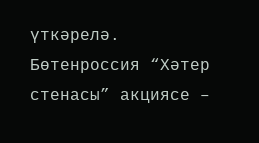үткәрелә. Бөтенроссия “Хәтер стенасы” акциясе –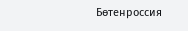Бөтенроссия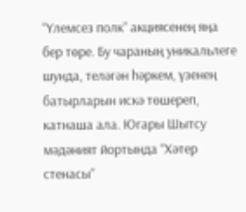“Үлемсез полк” акциясенең яңа бер төре. Бу чараның уникальлеге шунда, теләгән һәркем, үзенең батырларын искә төшереп, катнаша ала. Югары Шытсу мәдәният йортында “Хәтер стенасы”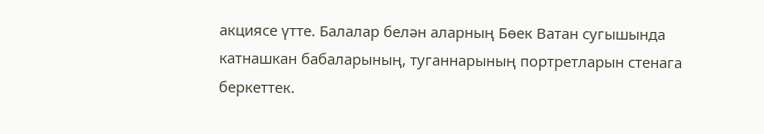акциясе үтте. Балалар белән аларның Бөек Ватан сугышында катнашкан бабаларының, туганнарының портретларын стенага беркеттек.